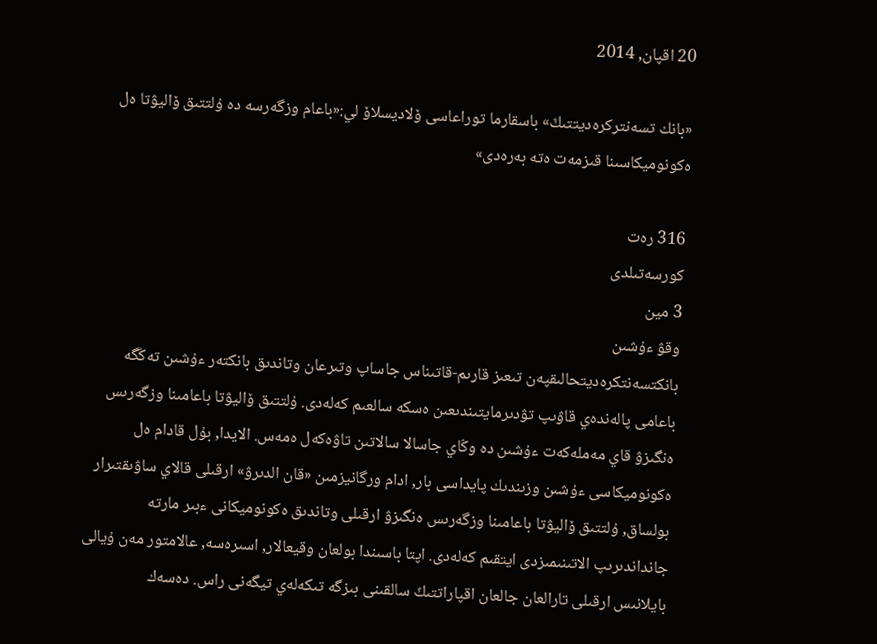20 اقپان, 2014

«بانك تسەنتركرەديتتىڭ» باسقارما توراعاسى ۆلاديسلاۆ لي:«باعام وزگەرسە دە ۇلتتىق ۆاليۋتا ەل ەكونوميكاسىنا قىزمەت ەتە بەرەدى»

316 رەت
كورسەتىلدى
3 مين
وقۋ ءۇشىن
بانكتسەنتكرەديتحالىقپەن تىعىز قارىم-قاتىناس جاساپ وتىرعان وتاندىق بانكتەر ءۇشىن تەڭگە باعامى پالەندەي قاۋىپ تۋدىرمايتىندىعىن ەسكە سالعىم كەلەدى. ۇلتتىق ۆاليۋتا باعامىنا وزگەرىس ەنگىزۋ قاي مەملەكەت ءۇشىن دە وڭاي جاسالا سالاتىن تاۋەكەل ەمەس. الايدا, بۇل قادام ەل ەكونوميكاسى ءۇشىن وزىندىك پايداسى بار, ادام ورگانيزمىن «قان الدىرۋ» ارقىلى قالاي ساۋىقتىرار بولساق, ۇلتتىق ۆاليۋتا باعامىنا وزگەرىس ەنگىزۋ ارقىلى وتاندىق ەكونوميكانى ءبىر مارتە جانداندىرىپ الاتىنىمىزدى ايتقىم كەلەدى. اپتا باسىندا بولعان وقيعالار, اسىرەسە, عالامتور مەن ۇيالى بايلانىس ارقىلى تارالعان جالعان اقپاراتتىڭ سالقىنى بىزگە تىكەلەي تيگەنى راس. دەسەك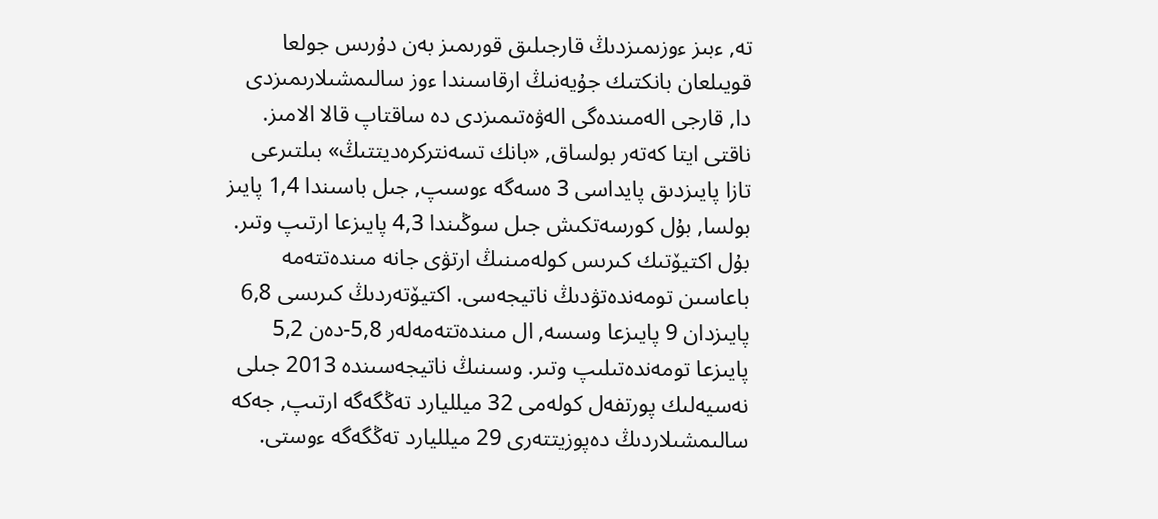تە, ءبىز ءوزىمىزدىڭ قارجىلىق قورىمىز بەن دۇرىس جولعا قويىلعان بانكتىك جۇيەنىڭ ارقاسىندا ءوز سالىمشىلارىمىزدى دا, قارجى الەمىندەگى الەۋەتىمىزدى دە ساقتاپ قالا الامىز. ناقتى ايتا كەتەر بولساق, «بانك تسەنتركرەديتتىڭ» بىلتىرعى تازا پايىزدىق پايداسى 3 ەسەگە ءوسىپ, جىل باسىندا 1,4 پايىز بولسا, بۇل كورسەتكىش جىل سوڭىندا 4,3 پايىزعا ارتىپ وتىر. بۇل اكتيۆتىك كىرىس كولەمىنىڭ ارتۋى جانە مىندەتتەمە باعاسىن تومەندەتۋدىڭ ناتيجەسى. اكتيۆتەردىڭ كىرىسى 6,8 پايىزدان 9 پايىزعا وسسە, ال مىندەتتەمەلەر 5,8-دەن 5,2 پايىزعا تومەندەتىلىپ وتىر. وسىنىڭ ناتيجەسىندە 2013 جىلى نەسيەلىك پورتفەل كولەمى 32 ميلليارد تەڭگەگە ارتىپ, جەكە سالىمشىلاردىڭ دەپوزيتتەرى 29 ميلليارد تەڭگەگە ءوستى.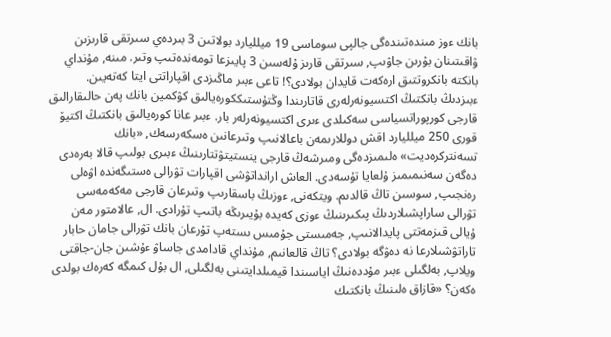بانك ءوز مىندەتىندەگى جالپى سوماسى 19 ميلليارد بولاتىن 3 بىردەي سىرتقى قارىزىن ۋاقىتىنان بۇرىن جاۋىپ, سىرتقى قارىز ۇلەسىن 3 پايىزعا تومەندەتىپ وتىر. مىنە, مۇنداي بانكتە بانكروتتىق ارەكەت قايدان بولادى؟! تاعى ءبىر ماڭىزدى اقپاراتتى ايتا كەتەيىن. ءبىزدىڭ بانكتىڭ اكتسيونەرلەرى قاتارىندا وڭتۇستىككورەيالىق كۋكمين بانك پەن حالىقارالىق قارجى كورپوراتسياسى سەكىلدى ءىرى اكتسيونەرلەر بار. ءبىر عانا كورەيالىق بانكتىڭ اكتيۆ قورى 250 ميلليارد اقش دوللارىمەن باعالانىپ وتىرعانىن ەسكەرسەك, «بانك تسەنتركرەديت» ەلىمىزدەگى ومىرشەڭ قارجى ينستيتۋتتارىنىڭ ءبىرى بولىپ قالا بەرەدى دەگەن سەنىمىمىز ۇلعايا تۇسەدى. العاش ارانداتۋشى اقپارات تۋرالى ەستىگەندە اۋەلى رەنجىپ, سوسىن تاڭ قالدىم. ويتكەنى, ءوزىڭ باسقارىپ وتىرعان قارجى مەكەمەسى تۋرالى ساراپشىلاردىڭ پىكىرىنىڭ ءوزى كەيدە بۇيىرىڭە باتىپ تۇرادى. ال, عالامتور مەن ۇيالى قىزمەتتى پايدالانىپ, جەمىستى جۇمىس ىستەپ تۇرعان بانك تۋرالى جامان حابار تاراتۋشىلارعا نە دەۋگە بولادى؟ تاڭ قالعانىم, مۇنداي قادامدى جاساۋ ءۇشىن جان-جاقتى ويلاپ, بەلگىلى ءبىر مۇددەنىڭ اياسىندا قيمىلدايتىنى بەلگىلى, ال بۇل كىمگە كەرەك بولدى ەكەن؟ «قازاق ەلىنىڭ بانكتىك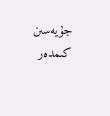جۇيەسىن كىمدەر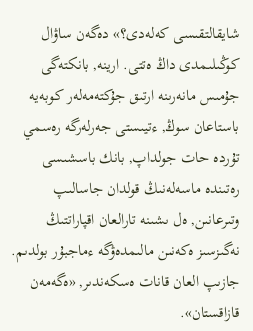شايقالتقىسى كەلەدى؟» دەگەن ساۋال كوڭىلىمدى داڭ ەتتى. ارينە, بانكتەگى جۇمىس مانەرىنە ارتىق جۇكتەمەلەر كوبەيە باستاعان سوڭ, ءتيىستى جەرلەرگە رەسمي تۇردە حات جولداپ, بانك باسشىسى رەتىندە ماسەلەنىڭ قولدان جاسالىپ وتىرعانىن, ەل ىشىنە تارالعان اقپاراتتىڭ نەگىزسىز ەكەنىن مالىمدەۋگە ءماجبۇر بولدىم. جازىپ العان قانات ەسكەندىر, «ەگەمەن قازاقستان».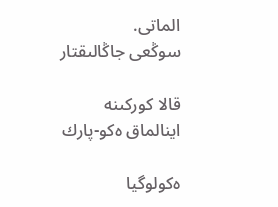الماتى.
سوڭعى جاڭالىقتار

قالا كوركىنە اينالماق ەكو-پارك

ەكولوگيا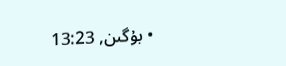• بۇگىن, 13:23